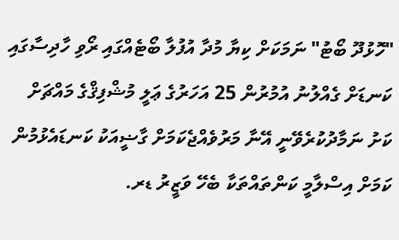"ހޮޅުދޫ ބޯޓު" ނަމަކަށް ކިޔާ މުދާ އުފުލާ ބޯޓެއްގައި ރޯވި ހާދިސާގައި ކަނޑަށް ގެއްލުނު އުމުރުން 25 އަހަރުގެ ޢަލީ މުޝްފިޤްގެ މައްޗަށް ކަށު ނަމާދުކުރެވޭނީ އޭނާ މަރުވެއްޖެކަމަށް ގާޟީއަކު ކަނޑައެޅުމުން ކަމަށް އިސްލާމީ ކަންތައްތަކާ ބެހޭ ވަޒީރު ޑރ.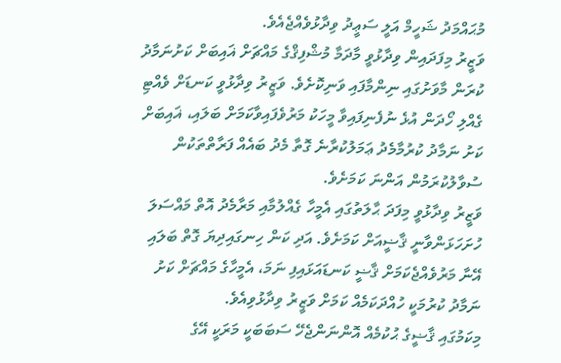މުޙައްމަދު ޝަހީމް އަލީ ސަޢީދު ވިދާޅުވެއްޖެއެވެ.
ވަޒީރު މިފަދައިން ވިދާޅުވީ މާދަމާ މުޝްފިޤްގެ މައްޗަށް ޣައިބަށް ކަށުނަމާދު ކުރަން މާވަށުގައި ނިންމާފައި ވަނިކޮށެވެ. ވަޒީރު ވިދާޅުވީ ކަނޑަށް ވެއްޓި ގެއްލި ހޯދަން އުޅެ ނުފެނިފައިވާ މީހަކު މަރުވެފައިވާކަމަށް ބަލައި، ޣައިބަށް ކަށު ނަމާދު ކުރުމާމެދު ޢަމަލުކުރާނެ ގޮތާ މެދު ބައެއް ފަރާތްތަކުން ސުވާލުކުރަމުން އަންނަ ކަމަށެވެ.
ވަޒީރު ވިދާޅުވީ މިފަދަ ޙާލަތުގައި އެމީހާ ގެއްލުމާއި މަރާމެދު އޮތް މައްސަލަ ހުށަހަޅަންވާނީ ޤާޟީއަށް ކަމަށެވެ. އަދި ކަން ހިނގައިދިޔަ ގޮތް ބަލައި އޭނާ މަރުވެއްޖެކަމަށް ޤާޟީ ކަނޑައަޅައިފި ނަމަ، އެމީހާގެ މައްޗަށް ކަށު ނަމާދު ކުރުމަކީ ހުއްދަކަމެއް ކަމަށް ވަޒީރު ވިދާޅުވިއެވެ.
މިކަމުގައި ޤާޟީގެ ޙުކުމެއް އޮންނަންޖެހޭ ސަބަބަކީ މަރަކީ އޭގެ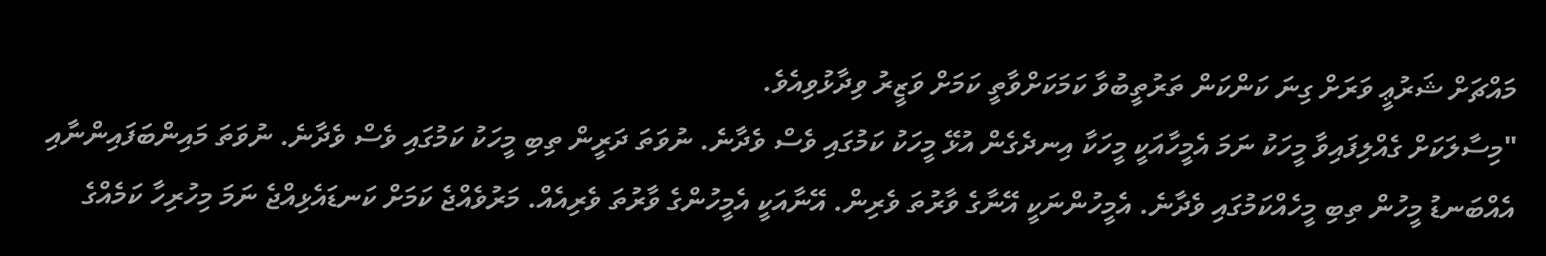މައްޗަށް ޝަރުޢީ ވަރަށް ގިނަ ކަންކަން ތަރުތީބުވާ ކަމަކަށްވާތީ ކަމަށް ވަޒީރު ވިދާޅުވިއެވެ.
"މިސާލަކަށް ގެއްލިފައިވާ މީހަކު ނަމަ އެމީހާއަކީ މީހަކާ އިނދެގެން އުޅޭ މީހަކު ކަމުގައި ވެސް ވެދާނެ. ނުވަތަ ދަރީން ތިބި މީހަކު ކަމުގައި ވެސް ވެދާނެ. ނުވަތަ މައިންބަފައިންނާއި އެއްބަނޑު މީހުން ތިބި މީހެއްކަމުގައި ވެދާނެ. އެމީހުންނަކީ އޭނާގެ ވާރުތަ ވެރިން. އޭނާއަކީ އެމީހުންގެ ވާރުތަ ވެރިއެއް. މަރުވެއްޖެ ކަމަށް ކަނޑައެޅިއްޖެ ނަމަ މިހުރިހާ ކަމެއްގެ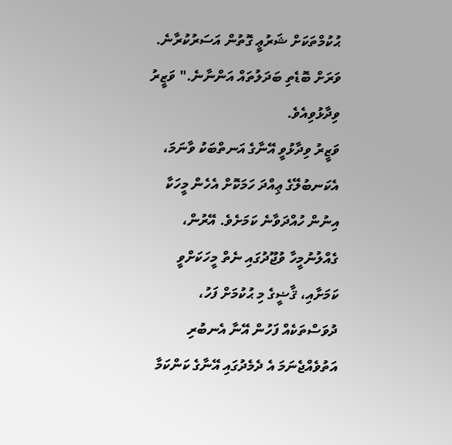ޙުކުމްތަކަށް ޝަރުޢީ ގޮތުން އަސަރުކުރާނެ. ވަރަށް ބޮޑެތި ބަދަލުތައް އަންނާނެ." ވަޒީރު ވިދާޅުވިއެވެ.
ވަޒީރު ވިދާޅުވީ އޭނާގެ އަނތްބަކު ވާނަމަ، އެކަނބުލޭގެ ޢިއްދަ ހަމަކޮށް އެހެން މީހަކާ އިނުން ހުއްދަވާނެ ކަމަށެވެ. އޭރުން، ގެއްލުނުމީހާ ވުޖޫދުގައި ނެތް މީހަކަށްވީ ކަމަށާއި، ޤާޟީގެ މި ޙުކުމަށް ފަހު، ދުވަސްތަކެއް ފަހުން އޭނާ އެނބުރި އަތުވެއްޖެނަމަ އެ ދެމެދުގައި އޭނާގެ ކަންކަމާ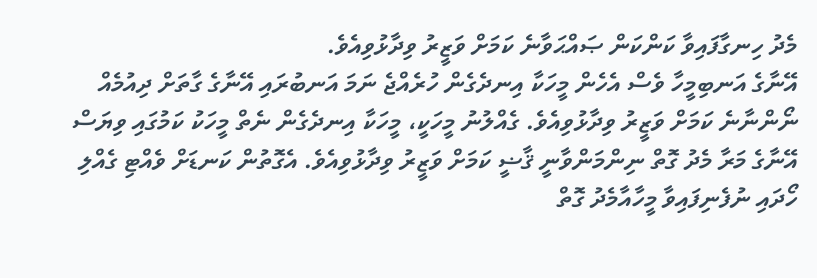މެދު ހިނގާފައިވާ ކަންކަން ޞައްޙަވާނެ ކަމަށް ވަޒީރު ވިދާޅުވިއެވެ.
އޭނާގެ އަނބިމީހާ ވެސް އެހެން މީހަކާ އިނދެގެން ހުރެއްޖެ ނަމަ އަނބުރައި އޭނާގެ ގާތަށް ދިއުމެއް ނޯންނާނެ ކަމަށް ވަޒީރު ވިދާޅުވިއެވެ. ގެއްލުނު މީހަކީ، މީހަކާ އިނދެގެން ނެތް މީހަކު ކަމުގައި ވިޔަސް އޭނާގެ މަރާ މެދު ގޮތް ނިންމަންވާނީ ޤާޟީ ކަމަށް ވަޒީރު ވިދާޅުވިއެވެ. އެގޮތުން ކަނޑަށް ވެއްޓި ގެއްލި ހޯދައި ނުފެނިފައިވާ މީހާއާމެދު ގޮތް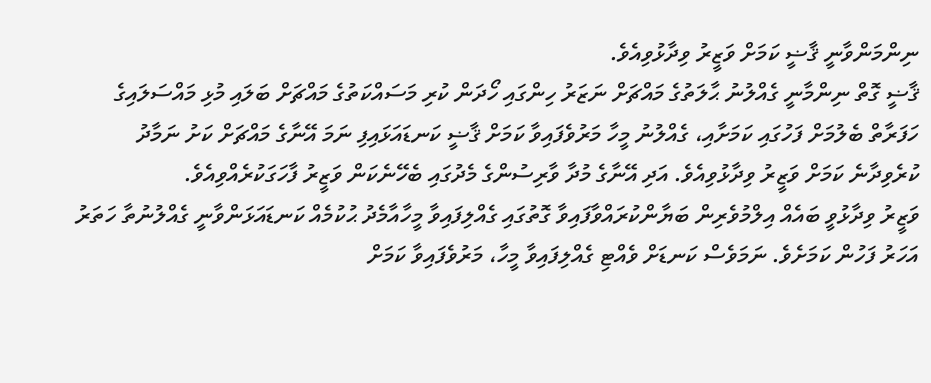ނިންމަންވާނީ ޤާޟީ ކަމަށް ވަޒީރު ވިދާޅުވިއެވެ.
ޤާޟީ ގޮތް ނިންމާނީ ގެއްލުނު ޙާލަތުގެ މައްޗަށް ނަޒަރު ހިންގައި ހޯދަން ކުރި މަސައްކަތުގެ މައްޗަށް ބަލައި މުޅި މައްސަލައިގެ ހަފަރާތް ބެލުމަށް ފަހުގައި ކަމަށާއި، ގެއްލުނު މީހާ މަރުވެފައިވާ ކަމަށް ޤާޟީ ކަނޑައަޅައިފި ނަމަ އޭނާގެ މައްޗަށް ކަށު ނަމާދު ކުރެވިދާނެ ކަމަށް ވަޒީރު ވިދާޅުވިއެވެ. އަދި އޭނާގެ މުދާ ވާރިސުންގެ މެދުގައި ބެހޭނެކަން ވަޒީރު ފާހަގަކުރެއްވިއެވެ.
ވަޒީރު ވިދާޅުވީ ބައެއް އިލްމުވެރިން ބަޔާންކުރައްވާފައިވާ ގޮތުގައި ގެއްލިފައިވާ މީހާއާމެދު ޙުކުމެއް ކަނޑައަޅަންވާނީ ގެއްލުނުތާ ހަތަރު އަހަރު ފަހުން ކަމަށެވެ. ނަމަވެސް ކަނޑަށް ވެއްޓި ގެއްލިފައިވާ މީހާ، މަރުވެފައިވާ ކަމަށް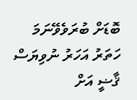ބޮޑަށް ބުރަވެވޭނަމަ ހަތަރު އަހަރު ނުވިޔަސް ޤާޟީ އަށް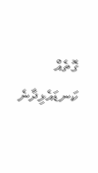ގޮތެއް ކަނޑައެޅިދާނެ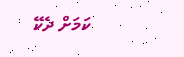ކަމަށް ދެކޭ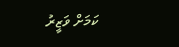ކަމަށް ވަޒީރު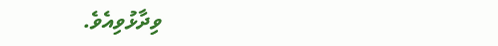ވިދާޅުވިއެވެ.